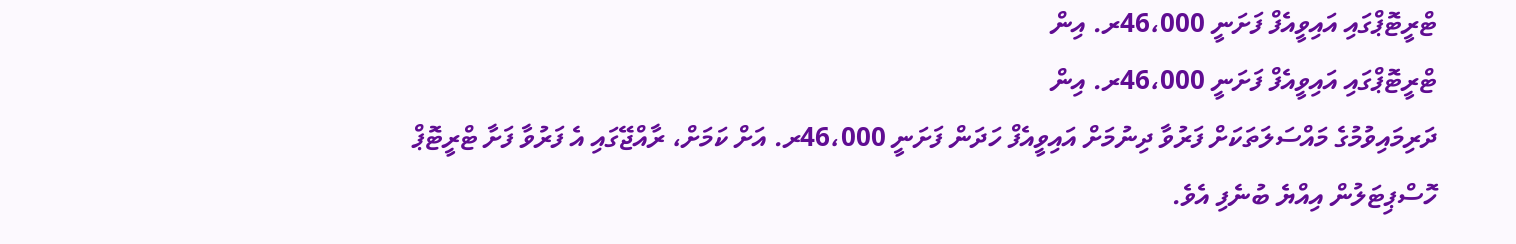ޓްރީޓޮޕްގައި އައިވީއެފް ފަށަނީ 46،000ރ. އިން
ޓްރީޓޮޕްގައި އައިވީއެފް ފަށަނީ 46،000ރ. އިން
ދަރިމައިވުމުގެ މައްސަލަތަކަށް ފަރުވާ ދިނުމަށް އައިވީއެފް ހަދަން ފަށަނީ 46،000ރ. އަށް ކަމަށް، ރާއްޖޭގައި އެ ފަރުވާ ފަށާ ޓްރީޓޮޕް ހޮސްޕިޓަލުން އިއްޔެ ބުނެފި އެވެ.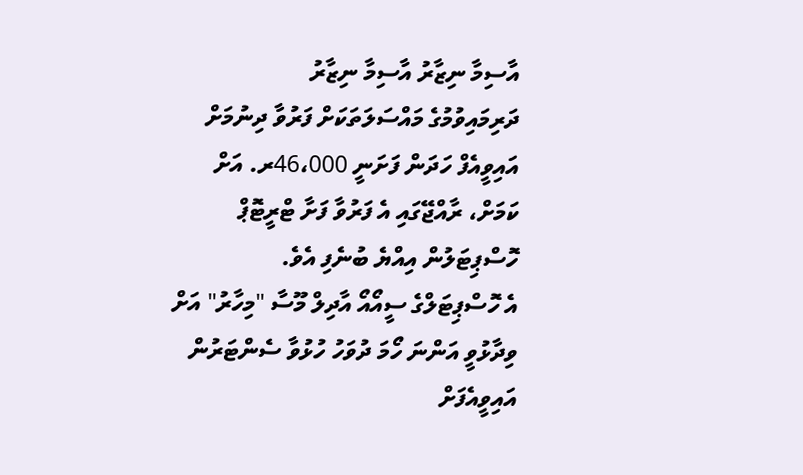އާސިމާ ނިޒާރު އާސިމާ ނިޒާރު
ދަރިމައިވުމުގެ މައްސަލަތަކަށް ފަރުވާ ދިނުމަށް އައިވީއެފް ހަދަން ފަށަނީ 46،000ރ. އަށް ކަމަށް، ރާއްޖޭގައި އެ ފަރުވާ ފަށާ ޓްރީޓޮޕް ހޮސްޕިޓަލުން އިއްޔެ ބުނެފި އެވެ.
އެ ހޮސްޕިޓަލްގެ ސީއޯއޯ އާދިލް މޫސާ "މިހާރު" އަށް ވިދާޅުވީ އަންނަ ހޯމަ ދުވަހު ހުޅުވާ ސެންޓަރުން އައިވީއެފަށް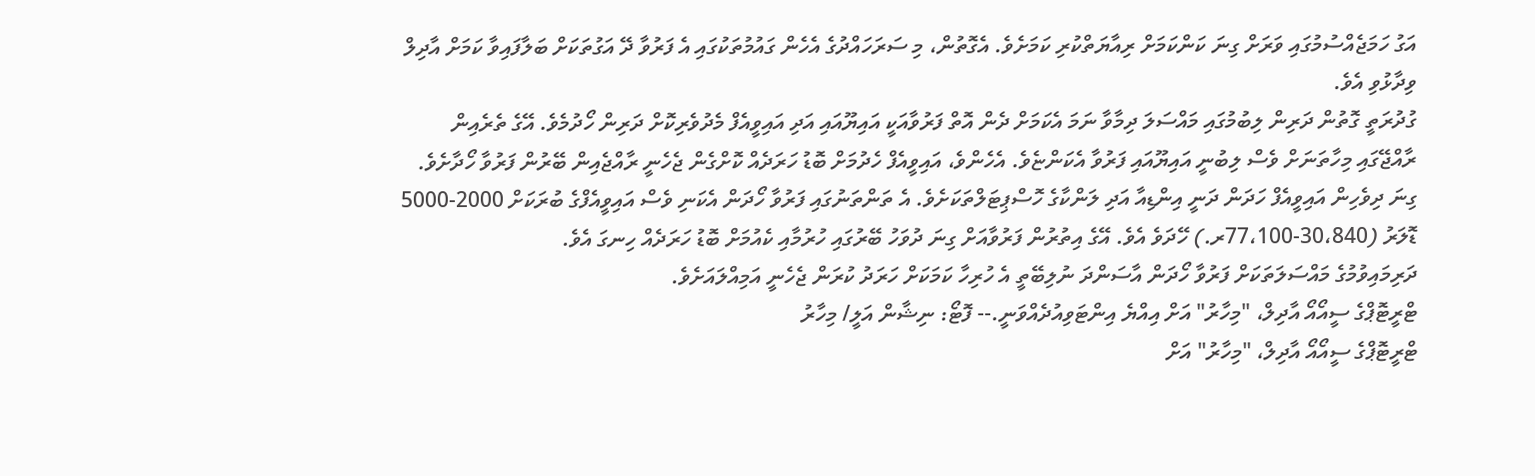އަގު ހަމަޖެއްސުމުގައި ވަރަށް ގިނަ ކަންކަމަށް ރިއާޔަތްކުރި ކަމަށެވެ. އެގޮތުން، މި ސަރަހައްދުގެ އެހެން ގައުމުތަކުގައި އެ ފަރުވާ ދޭ އަގުތަކަށް ބަލާފައިވާ ކަމަށް އާދިލް ވިދާޅުވި އެވެ.
ގުދުރަތީ ގޮތުން ދަރިން ލިބުމުގައި މައްސަލަ ދިމާވާ ނަމަ އެކަމަށް ދެން އޮތް ފަރުވާއަކީ އައިޔޫއައި އަދި އައިވީއެފް މެދުވެރިކޮށް ދަރިން ހޯދުމެވެ. އޭގެ ތެރެއިން ރާއްޖޭގައި މިހާތަނަށް ވެސް ލިބުނީ އައިޔޫއައި ފަރުވާ އެކަންޏެވެ. އެހެންވެ، އައިވީއެފް ހެދުމަށް ބޮޑު ހަރަދެއް ކޮށްގެން ޖެހެނީ ރާއްޖެއިން ބޭރުން ފަރުވާ ހޯދާށެވެ.
ގިނަ ދިވެހިން އައިވީއެފް ހަދަން ދަނީ އިންޑިއާ އަދި ލަންކާގެ ހޮސްޕިޓަލްތަކަށެވެ. އެ ތަންތަނުގައި ފަރުވާ ހޯދަން އެކަނި ވެސް އައިވީއެފްގެ ބުރަކަށް 2000-5000 ޑޮލަރު (30،840-77،100ރ.) ހޭދަވެ އެވެ. އޭގެ އިތުރުން ފަރުވާއަށް ގިނަ ދުވަހު ބޭރުގައި ހުރުމާއި ކެއުމަށް ބޮޑު ހަރަދެއް ހިނގަ އެވެ.
ދަރިމައިވުމުގެ މައްސަލަތަކަށް ފަރުވާ ހޯދަން އާސަންދަ ނުލިބޭތީ އެ ހުރިހާ ކަމަކަށް ހަރަދު ކުރަން ޖެހެނީ އަމިއްލައަށެވެ.
ޓްރީޓޮޕްގެ ސީއޯއޯ އާދިލް، "މިހާރު" އަށް އިއްޔެ އިންޓަވިއުދެއްވަނީ.-- ފޮޓޯ: ނިޝާން އަލީ/ މިހާރު
ޓްރީޓޮޕްގެ ސީއޯއޯ އާދިލް، "މިހާރު" އަށް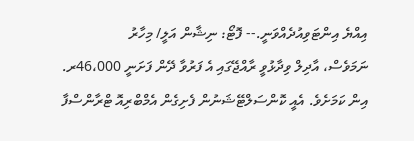އިއްޔެ އިންޓަވިއުދެއްވަނީ.-- ފޮޓޯ: ނިޝާން އަލީ/ މިހާރު
ނަމަވެސް، އާދިލް ވިދާޅުވީ ރާއްޖޭގައި އެ ފަރުވާ ދޭން ފަށަނީ 46،000ރ. އިން ކަމަށެވެ. އެއީ ކޮންސަލްޓޭޝަނުން ފެށިގެން އެމްބްރިއޮ ޓްރާންސްފާ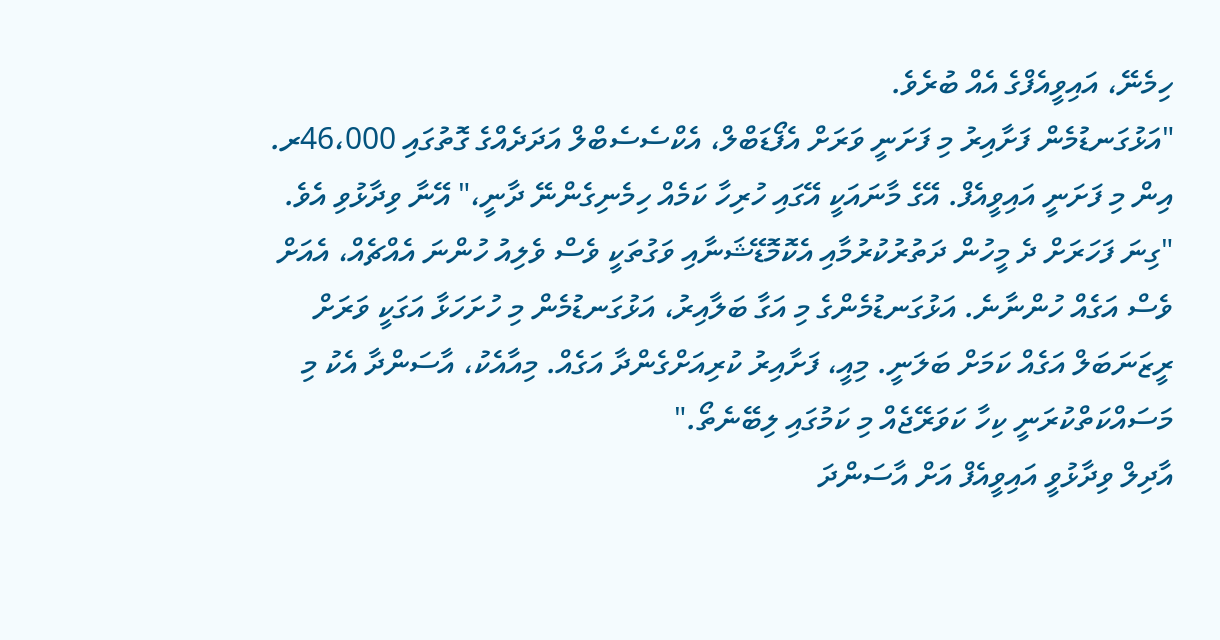ހިމެނޭ، އައިވީއެފްގެ އެއް ބުރެވެ.
"އަޅުގަނޑުމެން ފަށާއިރު މި ފަށަނީ ވަރަށް އެފޯޑަބްލް، އެކްސެސެބްލް އަދަދެއްގެ ގޮތުގައި 46،000ރ. އިން މި ފަށަނީ އައިވީއެފް. އޭގެ މާނައަކީ އޭގައި ހުރިހާ ކަމެއް ހިމެނިގެންނޭ ދާނީ،" އޭނާ ވިދާޅުވި އެވެ.
"ގިނަ ފަހަރަށް ދެ މީހުން ދަތުރުކުރުމާއި އެކޮމޮޑޭޝަނާއި ވަގުތަކީ ވެސް ވެލިއު ހުންނަ އެއްޗެއް، އެއަށް ވެސް އަގެއް ހުންނާނެ. އަޅުގަނޑުމެންގެ މި އަގާ ބަލާއިރު، އަޅުގަނޑުމެން މި ހުށަހަޅާ އަގަކީ ވަރަށް ރީޒަނަބަލް އަގެއް ކަމަށް ބަލަނީ. މިއީ، ފަށާއިރު ކުރިއަށްގެންދާ އަގެއް. މިއާއެކު، އާސަންދާ އެކު މި މަސައްކަތްކުރަނީ ކިހާ ކަވަރޭޖެއް މި ކަމުގައި ލިބޭނެތޯ."
އާދިލް ވިދާޅުވީ އައިވީއެފް އަށް އާސަންދަ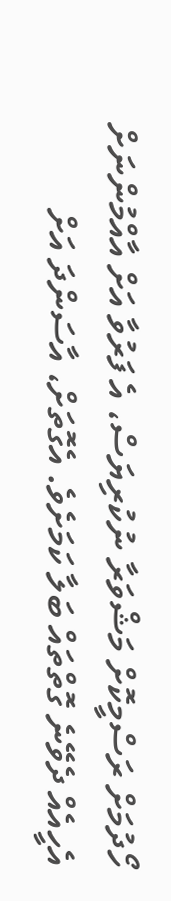ހޯދުމަށް ރަސްމީކޮށް މަޝްވަރާ ނުކުރިޔަސް، އެ ފަރުވާ އަށް އާއްމުންނަށް އެހީއެއް ދެވޭނެ ގޮތްތައް ބަލާ ކަމަށެވެ. އެގޮތަށް، އާސަންދަ އަށް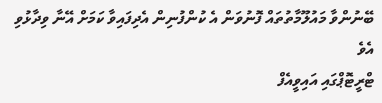ބޭނުންވާ މައުލޫމާތުތައް ފޮނުވަން އެ ކުންފުނިން އެދިފައިވާ ކަމަށް އޭނާ ވިދާޅުވި އެވެ
ޓްރީޓޮޕްގައި އައިވީއެފް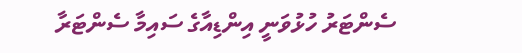ސެންޓަރު ހުޅުވަނީ އިންޑިއާގެ ސައިމާ ސެންޓަރާ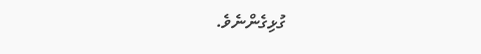ގުޅިގެންނެވެ.